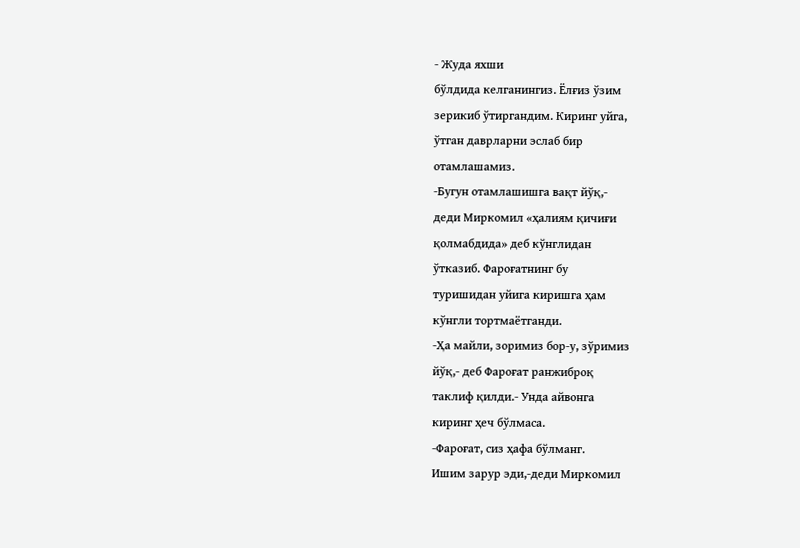- Жуда яхши
бўлдида келганингиз. Ёлғиз ўзим
зерикиб ўтиргандим. Киринг уйга,
ўтган даврларни эслаб бир
отамлашамиз.
-Бугун отамлашишга вақт йўқ,-
деди Миркомил «ҳалиям қичиғи
қолмабдида» деб кўнглидан
ўтказиб. Фароғатнинг бу
туришидан уйига киришга ҳам
кўнгли тортмаётганди.
-Ҳа майли, зоримиз бор-у, зўримиз
йўқ,- деб Фароғат ранжиброқ
таклиф қилди.- Унда айвонга
киринг ҳеч бўлмаса.
-Фароғат, сиз ҳафа бўлманг.
Ишим зарур эди,-деди Миркомил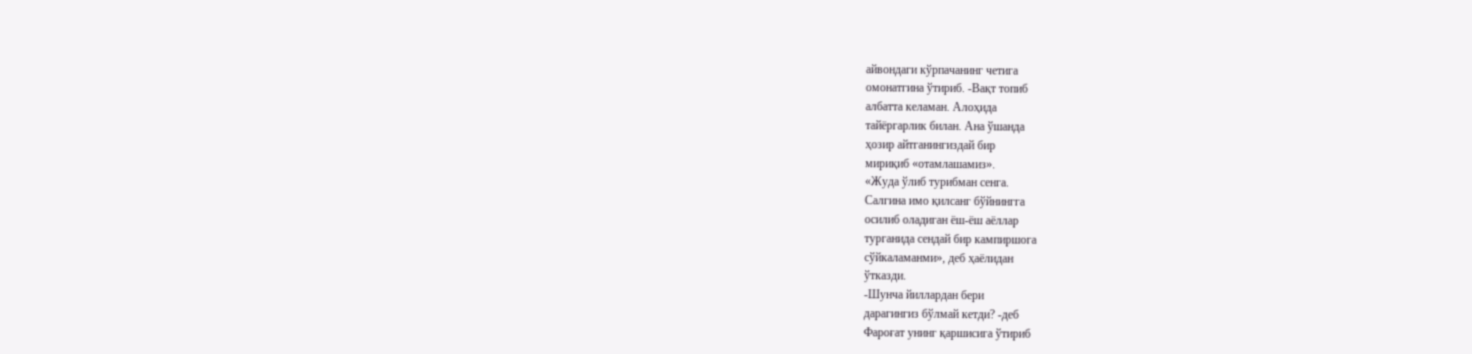айвондаги кўрпачанинг четига
омонатгина ўтириб. -Вақт топиб
албатта келаман. Алоҳида
тайёргарлик билан. Ана ўшанда
ҳозир айтганингиздай бир
мириқиб «отамлашамиз».
«Жуда ўлиб турибман сенга.
Салгина имо қилсанг бўйнингга
осилиб оладиган ёш-ёш аёллар
турганида сендай бир кампиршога
сўйкаламанми», деб ҳаёлидан
ўтказди.
-Шунча йиллардан бери
дарагингиз бўлмай кетди? -деб
Фароғат унинг қаршисига ўтириб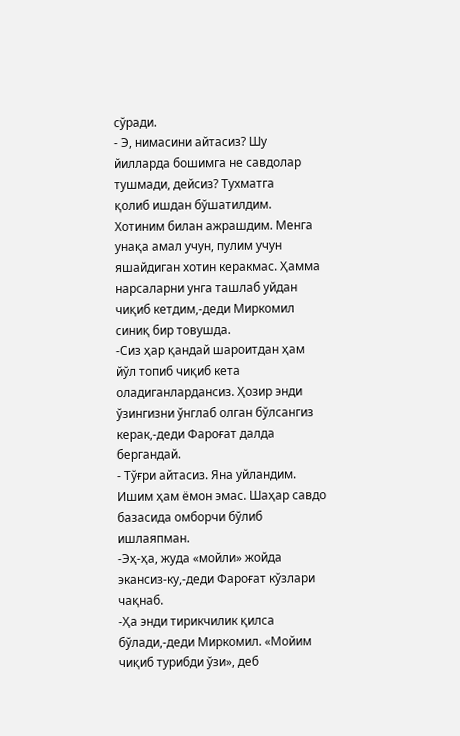сўради.
- Э, нимасини айтасиз? Шу
йилларда бошимга не савдолар
тушмади, дейсиз? Тухматга
қолиб ишдан бўшатилдим.
Хотиним билан ажрашдим. Менга
унақа амал учун, пулим учун
яшайдиган хотин керакмас. Ҳамма
нарсаларни унга ташлаб уйдан
чиқиб кетдим,-деди Миркомил
синиқ бир товушда.
-Сиз ҳар қандай шароитдан ҳам
йўл топиб чиқиб кета
оладиганлардансиз. Ҳозир энди
ўзингизни ўнглаб олган бўлсангиз
керак,-деди Фароғат далда
бергандай.
- Тўғри айтасиз. Яна уйландим.
Ишим ҳам ёмон эмас. Шаҳар савдо
базасида омборчи бўлиб
ишлаяпман.
-Эҳ-ҳа, жуда «мойли» жойда
экансиз-ку,-деди Фароғат кўзлари
чақнаб.
-Ҳа энди тирикчилик қилса
бўлади,-деди Миркомил. «Мойим
чиқиб турибди ўзи», деб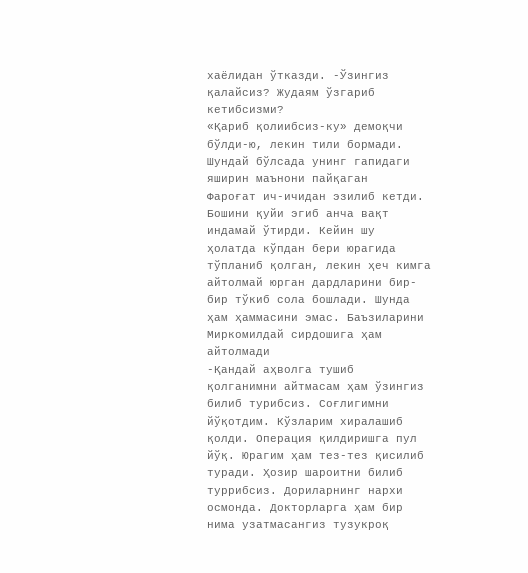хаёлидан ўтказди. -Ўзингиз
қалайсиз? Жудаям ўзгариб
кетибсизми?
«Қариб қолиибсиз-ку» демоқчи
бўлди-ю, лекин тили бормади.
Шундай бўлсада унинг гапидаги
яширин маънони пайқаган
Фароғат ич-ичидан эзилиб кетди.
Бошини қуйи эгиб анча вақт
индамай ўтирди. Кейин шу
ҳолатда кўпдан бери юрагида
тўпланиб қолган, лекин ҳеч кимга
айтолмай юрган дардларини бир-
бир тўкиб сола бошлади. Шунда
ҳам ҳаммасини эмас. Баъзиларини
Миркомилдай сирдошига ҳам
айтолмади
-Қандай аҳволга тушиб
қолганимни айтмасам ҳам ўзингиз
билиб турибсиз. Соғлигимни
йўқотдим. Кўзларим хиралашиб
қолди. Операция қилдиришга пул
йўқ. Юрагим ҳам тез-тез қисилиб
туради. Ҳозир шароитни билиб
туррибсиз. Дориларнинг нархи
осмонда. Докторларга ҳам бир
нима узатмасангиз тузукроқ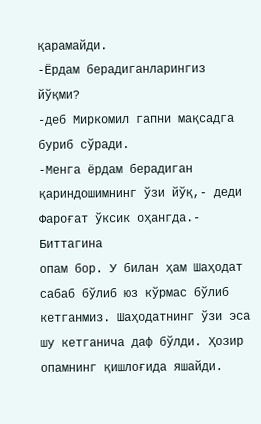қарамайди.
-Ёрдам берадиганларингиз йўқми?
-деб Миркомил гапни мақсадга
буриб сўради.
-Менга ёрдам берадиган
қариндошимнинг ўзи йўқ,- деди
Фароғат ўксик оҳангда.- Биттагина
опам бор. У билан ҳам Шаҳодат
сабаб бўлиб юз кўрмас бўлиб
кетганмиз. Шаҳодатнинг ўзи эса
шу кетганича даф бўлди. Ҳозир
опамнинг қишлоғида яшайди.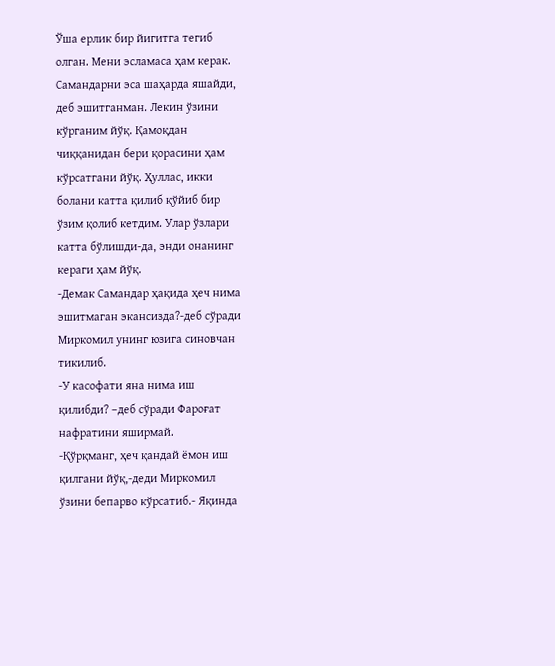Ўша ерлик бир йигитга тегиб
олган. Мени эсламаса ҳам керак.
Самандарни эса шаҳарда яшайди,
деб эшитганман. Лекин ўзини
кўрганим йўқ. Қамоқдан
чиққанидан бери қорасини ҳам
кўрсатгани йўқ. Ҳуллас, икки
болани катта қилиб қўйиб бир
ўзим қолиб кетдим. Улар ўзлари
катта бўлишди-да, энди онанинг
кераги ҳам йўқ.
-Демак Самандар ҳақида ҳеч нима
эшитмаган экансизда?-деб сўради
Миркомил унинг юзига синовчан
тикилиб.
-У касофати яна нима иш
қилибди? –деб сўради Фароғат
нафратини яширмай.
-Қўрқманг, ҳеч қандай ёмон иш
қилгани йўқ,-деди Миркомил
ўзини бепарво кўрсатиб.- Яқинда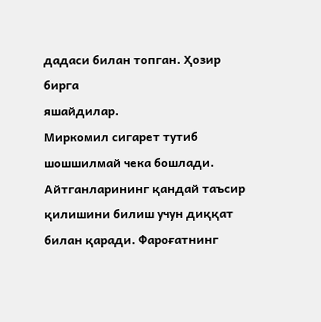дадаси билан топган. Ҳозир бирга
яшайдилар.
Миркомил сигарет тутиб
шошшилмай чека бошлади.
Айтганларининг қандай таъсир
қилишини билиш учун диққат
билан қаради. Фароғатнинг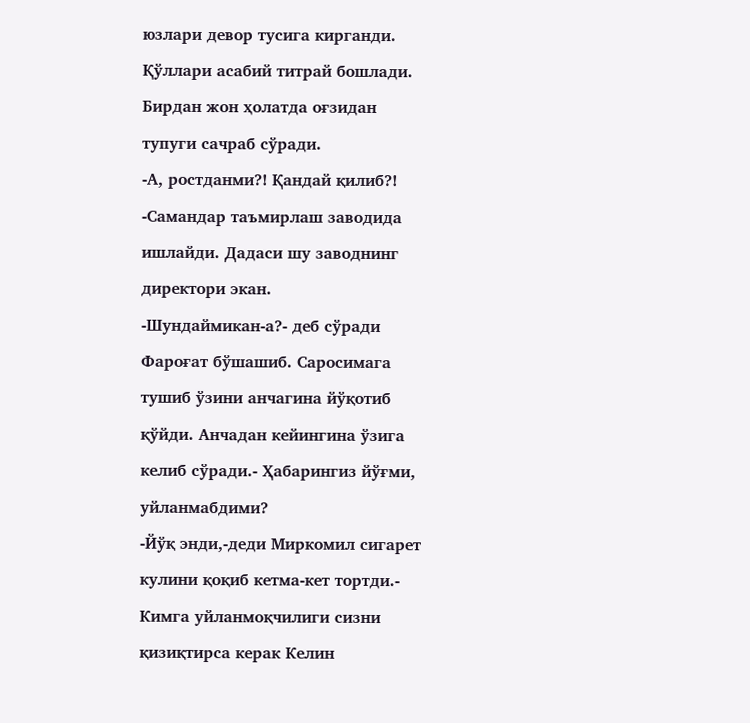юзлари девор тусига кирганди.
Қўллари асабий титрай бошлади.
Бирдан жон ҳолатда оғзидан
тупуги сачраб сўради.
-А, ростданми?! Қандай қилиб?!
-Самандар таъмирлаш заводида
ишлайди. Дадаси шу заводнинг
директори экан.
-Шундаймикан-а?- деб сўради
Фароғат бўшашиб. Саросимага
тушиб ўзини анчагина йўқотиб
қўйди. Анчадан кейингина ўзига
келиб сўради.- Ҳабарингиз йўғми,
уйланмабдими?
-Йўқ энди,-деди Миркомил сигарет
кулини қоқиб кетма-кет тортди.-
Кимга уйланмоқчилиги сизни
қизиқтирса керак Келин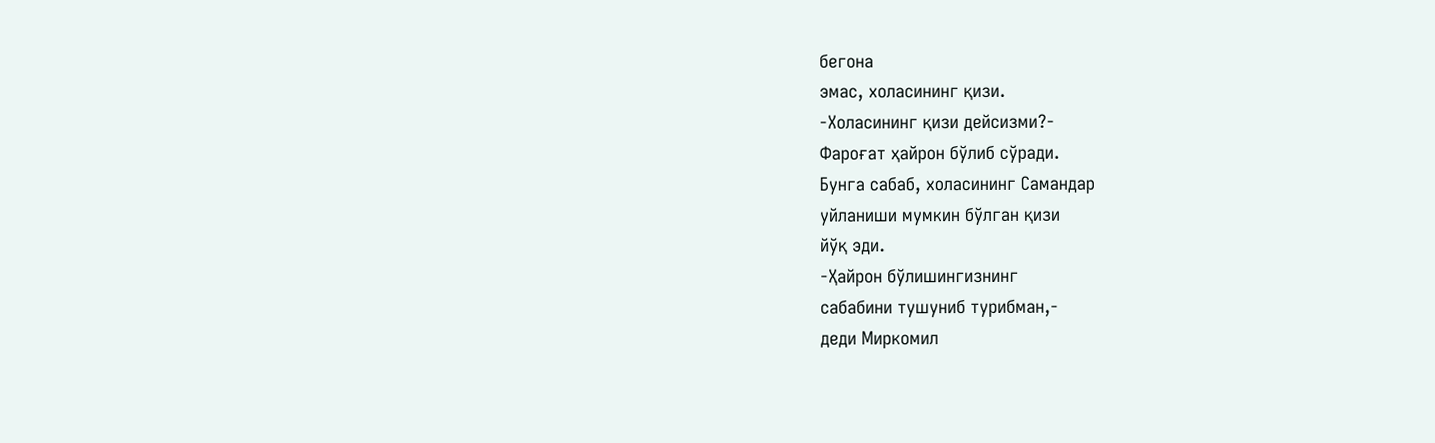бегона
эмас, холасининг қизи.
-Холасининг қизи дейсизми?-
Фароғат ҳайрон бўлиб сўради.
Бунга сабаб, холасининг Самандар
уйланиши мумкин бўлган қизи
йўқ эди.
-Ҳайрон бўлишингизнинг
сабабини тушуниб турибман,-
деди Миркомил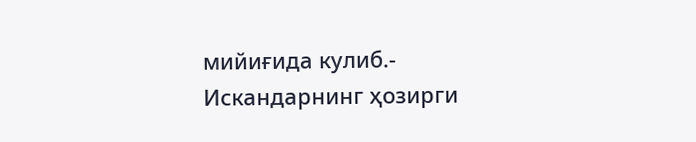мийиғида кулиб.-
Искандарнинг ҳозирги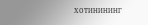хотинининг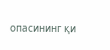опасининг қи